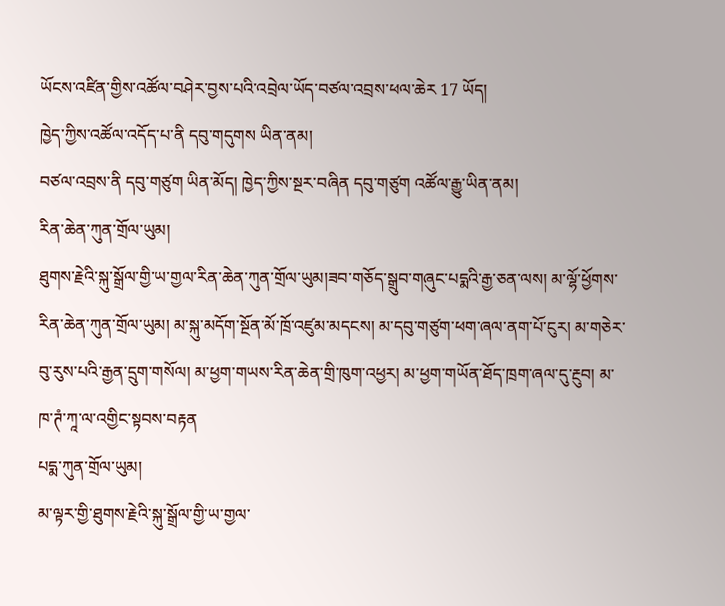ཡོངས་འཛིན་གྱིས་འཚོལ་བཤེར་བྱས་པའི་འབྲེལ་ཡོད་བཙལ་འབྲས་ཕལ་ཆེར 17 ཡོད།
ཁྱེད་ཀྱིས་འཚོལ་འདོད་པ་ནི དབུ་གདུགས ཡིན་ནམ།
བཙལ་འབྲས་ནི དབུ་གཙུག ཡིན་མོད། ཁྱེད་ཀྱིས་སྔར་བཞིན དབུ་གཙུག འཚོལ་རྒྱུ་ཡིན་ནམ།
རིན་ཆེན་ཀུན་གྲོལ་ཡུམ།
ཐུགས་རྗེའི་སྐུ་སྒྲོལ་གྱི་ཡ་གྱལ་རིན་ཆེན་ཀུན་གྲོལ་ཡུམ།ཟབ་གཅོད་སྒྲུབ་གཞུང་པདྨའི་རྒྱ་ཅན་ལས། མ་ལྷོ་ཕྱོགས་རིན་ཆེན་ཀུན་གྲོལ་ཡུམ། མ་སྐུ་མདོག་སྔོན་མོ་ཁྲོ་འཛུམ་མདངས། མ་དབུ་གཙུག་ཕག་ཞལ་ནག་པོ་ངུར། མ་གཅེར་བུ་རུས་པའི་རྒྱན་དྲུག་གསོལ། མ་ཕྱག་གཡས་རིན་ཆེན་གྲི་ཁུག་འཕྱར། མ་ཕྱག་གཡོན་ཐོད་ཁྲག་ཞལ་དུ་རྔུབ། མ་ཁ་ཊཾ་ཀཱ་ལ་འགྱིང་སྟབས་བརྟན
པདྨ་ཀུན་གྲོལ་ཡུམ།
མ་ལྟར་གྱི་ཐུགས་རྗེའི་སྐུ་སྒྲོལ་གྱི་ཡ་གྱལ་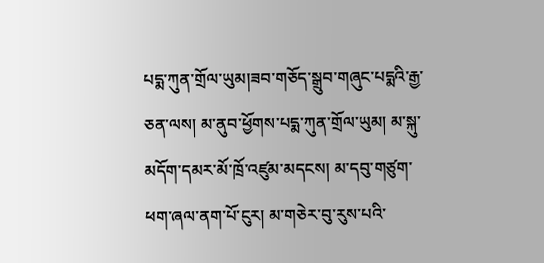པདྨ་ཀུན་གྲོལ་ཡུམ།ཟབ་གཅོད་སྒྲུབ་གཞུང་པདྨའི་རྒྱ་ཅན་ལས། མ་ནུབ་ཕྱོགས་པདྨ་ཀུན་གྲོལ་ཡུམ། མ་སྐུ་མདོག་དམར་མོ་ཁྲོ་འཛུམ་མདངས། མ་དབུ་གཙུག་ཕག་ཞལ་ནག་པོ་ངུར། མ་གཅེར་བུ་རུས་པའི་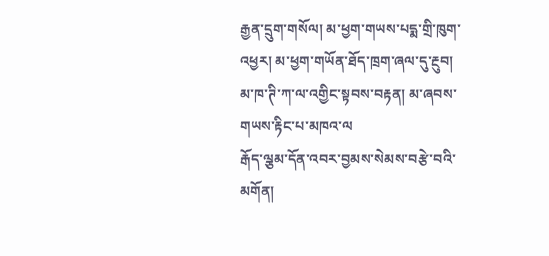རྒྱན་དྲུག་གསོལ། མ་ཕྱག་གཡས་པདྨ་གྲི་ཁུག་འཕྱར། མ་ཕྱག་གཡོན་ཐོད་ཁྲག་ཞལ་དུ་རྔུབ། མ་ཁ་ཊི་ཀ་ལ་འགྱིང་སྟབས་བརྟན། མ་ཞབས་གཡས་རྟིང་པ་མཁའ་ལ
རྒོད་ལྕམ་དོན་འབར་བྱམས་སེམས་བརྩེ་བའི་མགོན།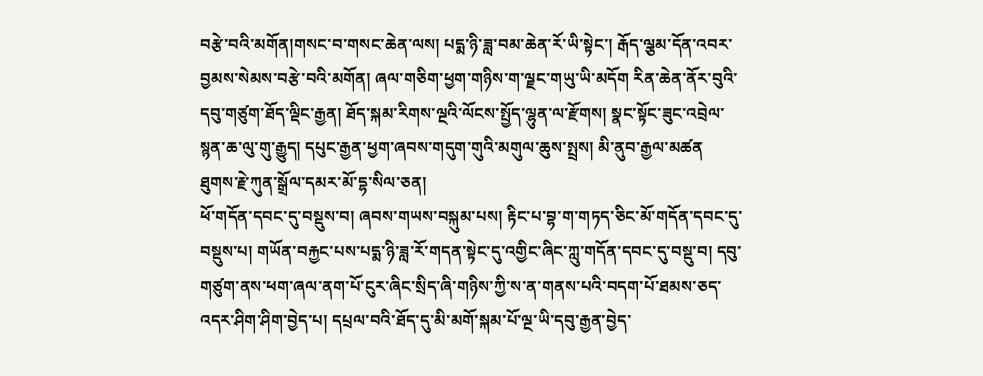བརྩེ་བའི་མགོན།གསང་བ་གསང་ཆེན་ལས། པདྨ་ཉི་ཟླ་བམ་ཆེན་རོ་ཡི་སྟེང་། རྒོད་ལྕམ་དོན་འབར་བྱམས་སེམས་བརྩེ་བའི་མགོན། ཞལ་གཅིག་ཕྱག་གཉིས་ག་ལྗང་གཡུ་ཡི་མདོག རིན་ཆེན་ནོར་བུའི་དབུ་གཙུག་ཐོད་ལྡིང་རྒྱན། ཐོད་སྐམ་རིགས་ལྔའི་ལོངས་སྤྱོད་ལྷུན་ལ་རྫོགས། སྣང་སྟོང་ཟུང་འབྲེལ་སྙན་ཆ་ལུ་གུ་རྒྱུད། དཔུང་རྒྱན་ཕྱག་ཞབས་གདུག་གུའི་མགུལ་ཆུས་སྤྲས། མི་ནུབ་རྒྱལ་མཚན
ཐུགས་རྗེ་ཀུན་སྒྲོལ་དམར་མོ་དྷ་སིལ་ཅན།
ཕོ་གདོན་དབང་དུ་བསྡུས་བ། ཞབས་གཡས་བསྐུམ་པས། རྟིང་པ་བྷ་ག་གཏད་ཅིང་མོ་གདོན་དབང་དུ་བསྡུས་པ། གཡོན་བརྐྱང་པས་པདྨ་ཉི་ཟླ་རོ་གདན་སྟེང་དུ་འགྱིང་ཞིང་ཀླུ་གདོན་དབང་དུ་བསྡུ་བ། དབུ་གཙུག་ནས་ཕག་ཞལ་ནག་པོ་ངུར་ཞིང་སྲིད་ཞི་གཉིས་ཀྱི་ས་ན་གནས་པའི་བདག་པོ་ཐམས་ཅད་འདར་ཤིག་ཤིག་བྱེད་པ། དཔྲལ་བའི་ཐོད་དུ་མི་མགོ་སྐམ་པོ་ལྔ་ཡི་དབུ་རྒྱན་བྱེད་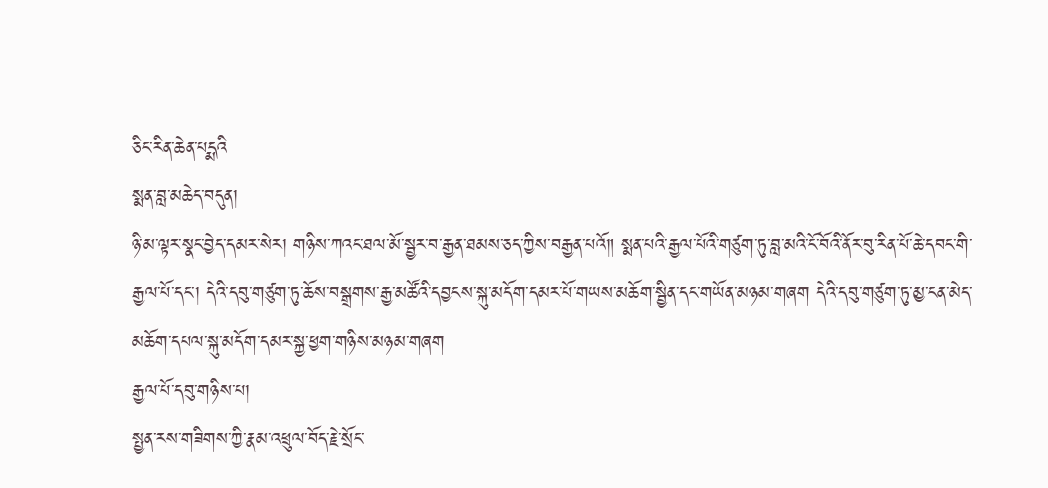ཅིང་རིན་ཆེན་པདྨའི
སྨན་བླ་མཆེད་བདུན།
ཉི་མ་ལྟར་སྣང་བྱེད་དམར་སེར། གཉིས་ཀའང་ཐལ་མོ་སྦྱར་བ་རྒྱན་ཐམས་ཅད་ཀྱིས་བརྒྱན་པའོ༎ སྨན་པའི་རྒྱལ་པོའི་གཙུག་ཏུ་བླ་མའི་ངོ་བོའི་ནོར་བུ་རིན་པོ་ཆེ་དབང་གི་རྒྱལ་པོ་དང་། དེའི་དབུ་གཙུག་ཏུ་ཆོས་བསྒྲགས་རྒྱ་མཚོའི་དབྱངས་སྐུ་མདོག་དམར་པོ་གཡས་མཆོག་སྦྱིན་དང་གཡོན་མཉམ་གཞག དེའི་དབུ་གཙུག་ཏུ་མྱ་ངན་མེད་མཆོག་དཔལ་སྐུ་མདོག་དམར་སྐྱ་ཕྱག་གཉིས་མཉམ་གཞག
རྒྱལ་པོ་དབུ་གཉིས་པ།
སྤྱན་རས་གཟིགས་ཀྱི་རྣམ་འཕྲུལ་བོད་རྗེ་སྲོང་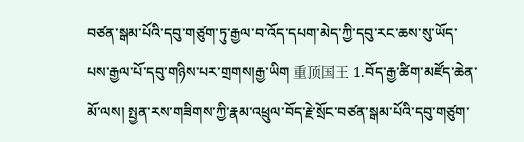བཙན་སྒམ་པོའི་དབུ་གཙུག་ཏུ་རྒྱལ་བ་འོད་དཔག་མེད་ཀྱི་དབུ་རང་ཆས་སུ་ཡོད་པས་རྒྱལ་པོ་དབུ་གཉིས་པར་གྲགས།རྒྱ་ཡིག 重顶国王 1.བོད་རྒྱ་ཚིག་མཛོད་ཆེན་མོ་ལས། སྤྱན་རས་གཟིགས་ཀྱི་རྣམ་འཕྲུལ་བོད་རྗེ་སྲོང་བཙན་སྒམ་པོའི་དབུ་གཙུག་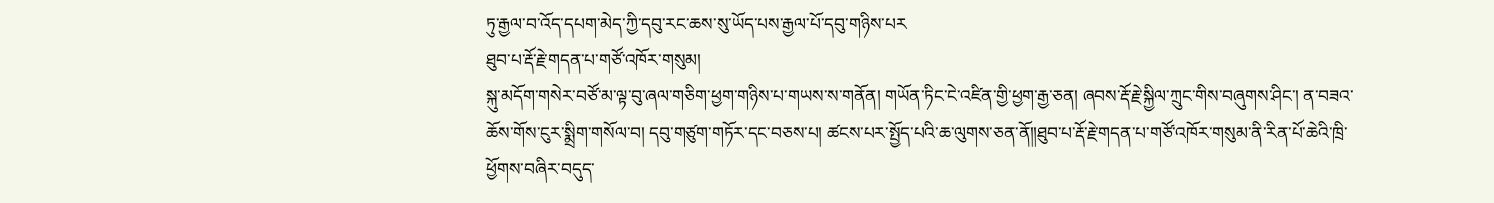ཏུ་རྒྱལ་བ་འོད་དཔག་མེད་ཀྱི་དབུ་རང་ཆས་སུ་ཡོད་པས་རྒྱལ་པོ་དབུ་གཉིས་པར
ཐུབ་པ་རྡོ་རྗེ་གདན་པ་གཙོ་འཁོར་གསུམ།
སྐུ་མདོག་གསེར་བཙོ་མ་ལྟ་བུ་ཞལ་གཅིག་ཕྱག་གཉིས་པ་གཡས་ས་གནོན། གཡོན་ཏིང་ངེ་འཛིན་གྱི་ཕྱག་རྒྱ་ཅན། ཞབས་རྡོ་རྗེ་སྐྱིལ་ཀྲུང་གིས་བཞུགས་ཤིང་། ན་བཟའ་ཆོས་གོས་ངུར་སྨྲིག་གསོལ་བ། དབུ་གཙུག་གཏོར་དང་བཅས་པ། ཚངས་པར་སྤྱོད་པའི་ཆ་ལུགས་ཅན་ནོ༎ཐུབ་པ་རྡོ་རྗེ་གདན་པ་གཙོ་འཁོར་གསུམ་ནི་རིན་པོ་ཆེའི་ཁྲི་ཕྱོགས་བཞིར་བདུད་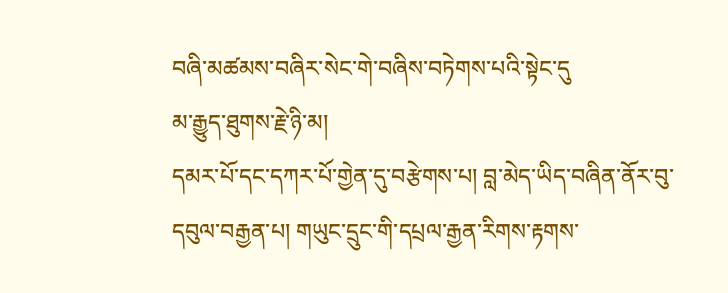བཞི་མཚམས་བཞིར་སེང་གེ་བཞིས་བཏེགས་པའི་སྟེང་དུ
མ་རྒྱུད་ཐུགས་རྗེ་ཉི་མ།
དམར་པོ་དང་དཀར་པོ་གྱེན་དུ་བརྩེགས་པ། བླ་མེད་ཡིད་བཞིན་ནོར་བུ་དབུལ་བརྒྱན་པ། གཡུང་དྲུང་གི་དཔྲལ་རྒྱན་རིགས་རྟགས་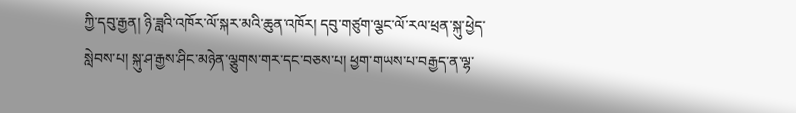ཀྱི་དབུ་རྒྱན། ཉི་ཟླའི་འཁོར་ལོ་སྐར་མའི་ཆུན་འཁོར། དབུ་གཙུག་ལྕང་ལོ་རལ་ཕྲན་སྐུ་ཕྱེད་སླེབས་པ། སྐུ་ཤ་རྒྱས་ཤིང་མཉེན་ལྕུགས་གར་དང་བཅས་པ། ཕྱག་གཡས་པ་བརྒྱད་ན་ལྷ་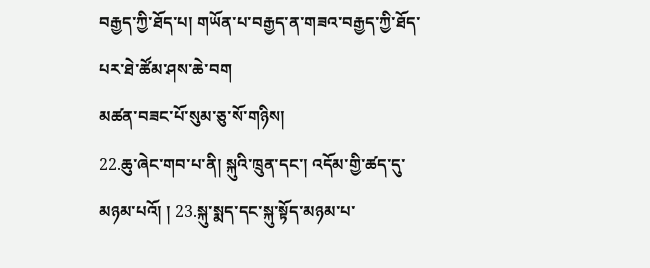བརྒྱད་ཀྱི་ཐོད་པ། གཡོན་པ་བརྒྱད་ན་གཟའ་བརྒྱད་ཀྱི་ཐོད་པར་ཐེ་ཚོམ་ཤས་ཆེ་བག
མཚན་བཟང་པོ་སུམ་ཅུ་སོ་གཉིས།
22.ཆུ་ཞེང་གབ་པ་ནི། སྐུའི་ཁྲུན་དང་། འདོམ་གྱི་ཚད་དུ་མཉམ་པའོ། ། 23.སྐུ་སྨད་དང་སྐུ་སྟོད་མཉམ་པ་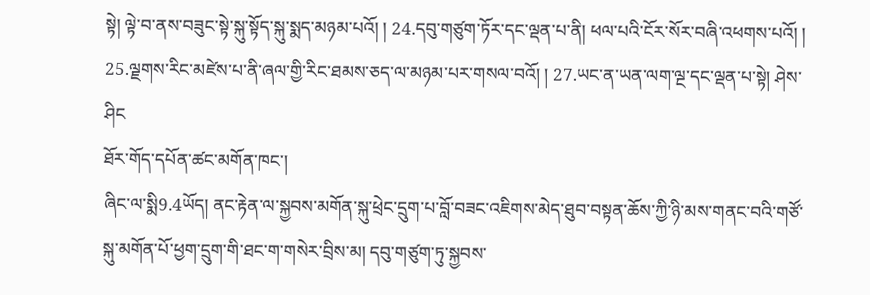སྟེ། ལྟེ་བ་ནས་བཟུང་སྟེ་སྐུ་སྟོད་སྐུ་སྨད་མཉམ་པའོ། ། 24.དབུ་གཙུག་ཏོར་དང་ལྡན་པ་ནི། ཕལ་པའི་ངོར་སོར་བཞི་འཕགས་པའོ། ། 25.ལྗགས་རིང་མཛེས་པ་ནི་ཞལ་གྱི་རིང་ཐམས་ཅད་ལ་མཉམ་པར་གསལ་བའོ། ། 27.ཡང་ན་ཡན་ལག་ལྔ་དང་ལྡན་པ་སྟེ། ཤེས་ཤིང
ཐོར་གོད་དཔོན་ཚང་མགོན་ཁང་།
ཞིང་ལ་སྨི9.4ཡོད། ནང་རྟེན་ལ་སྐྱབས་མགོན་སྐུ་ཕྲེང་དྲུག་པ་བློ་བཟང་འཇིགས་མེད་ཐུབ་བསྟན་ཆོས་ཀྱི་ཉི་མས་གནང་བའི་གཙོ་སྐུ་མགོན་པོ་ཕྱག་དྲུག་གི་ཐང་ག་གསེར་བྲིས་མ། དབུ་གཙུག་ཏུ་སྐྱབས་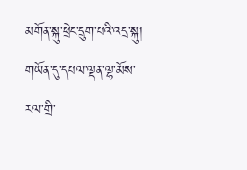མགོན་སྐུ་ཕྲེང་དྲུག་པའི་འདྲ་སྐུ། གཡོན་དུ་དཔལ་ལྡན་ལྷ་མོས་རལ་གྲི་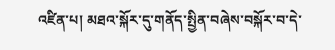འཛིན་པ། མཐའ་སྐོར་དུ་གནོད་སྤྱིན་བཞེས་བསྐོར་བ་དེ་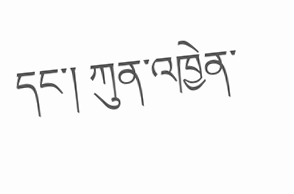དང་། ཀུན་འཁྱེན་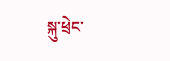སྐུ་ཕྲེང་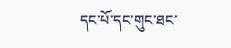དང་པོ་དང་གུང་ཐང་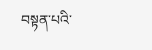བསྟན་པའི་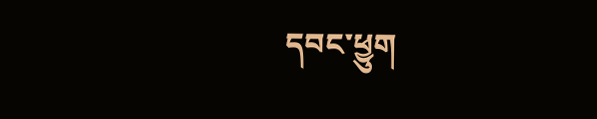དབང་ཕྱུག